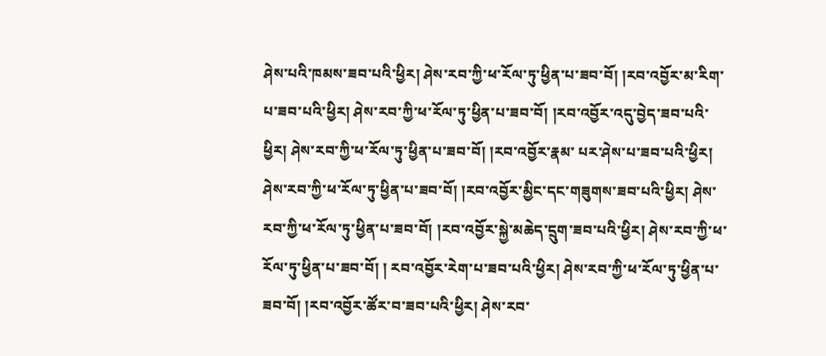ཤེས་པའི་ཁམས་ཟབ་པའི་ཕྱིར། ཤེས་རབ་ཀྱི་ཕ་རོལ་ཏུ་ཕྱིན་པ་ཟབ་བོ། །རབ་འབྱོར་མ་རིག་པ་ཟབ་པའི་ཕྱིར། ཤེས་རབ་ཀྱི་ཕ་རོལ་ཏུ་ཕྱིན་པ་ཟབ་བོ། །རབ་འབྱོར་འདུ་བྱེད་ཟབ་པའི་ཕྱིར། ཤེས་རབ་ཀྱི་ཕ་རོལ་ཏུ་ཕྱིན་པ་ཟབ་བོ། །རབ་འབྱོར་རྣམ་ པར་ཤེས་པ་ཟབ་པའི་ཕྱིར། ཤེས་རབ་ཀྱི་ཕ་རོལ་ཏུ་ཕྱིན་པ་ཟབ་བོ། །རབ་འབྱོར་མྱིང་དང་གཟུགས་ཟབ་པའི་ཕྱིར། ཤེས་རབ་ཀྱི་ཕ་རོལ་ཏུ་ཕྱིན་པ་ཟབ་བོ། །རབ་འབྱོར་སྐྱེ་མཆེད་དྲུག་ཟབ་པའི་ཕྱིར། ཤེས་རབ་ཀྱི་ཕ་རོལ་ཏུ་ཕྱིན་པ་ཟབ་བོ། ། རབ་འབྱོར་རེག་པ་ཟབ་པའི་ཕྱིར། ཤེས་རབ་ཀྱི་ཕ་རོལ་ཏུ་ཕྱིན་པ་ཟབ་བོ། །རབ་འབྱོར་ཚོར་བ་ཟབ་པའི་ཕྱིར། ཤེས་རབ་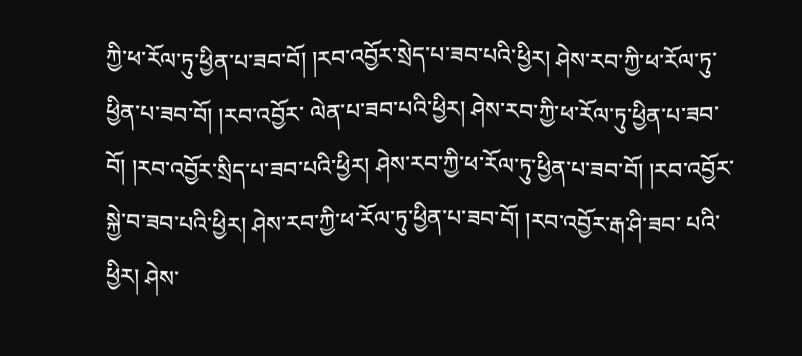ཀྱི་ཕ་རོལ་ཏུ་ཕྱིན་པ་ཟབ་བོ། །རབ་འབྱོར་སྲེད་པ་ཟབ་པའི་ཕྱིར། ཤེས་རབ་ཀྱི་ཕ་རོལ་ཏུ་ཕྱིན་པ་ཟབ་བོ། །རབ་འབྱོར་ ལེན་པ་ཟབ་པའི་ཕྱིར། ཤེས་རབ་ཀྱི་ཕ་རོལ་ཏུ་ཕྱིན་པ་ཟབ་བོ། །རབ་འབྱོར་སྲིད་པ་ཟབ་པའི་ཕྱིར། ཤེས་རབ་ཀྱི་ཕ་རོལ་ཏུ་ཕྱིན་པ་ཟབ་བོ། །རབ་འབྱོར་སྐྱེ་བ་ཟབ་པའི་ཕྱིར། ཤེས་རབ་ཀྱི་ཕ་རོལ་ཏུ་ཕྱིན་པ་ཟབ་བོ། །རབ་འབྱོར་རྒ་ཤི་ཟབ་ པའི་ཕྱིར། ཤེས་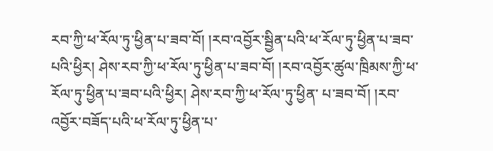རབ་ཀྱི་ཕ་རོལ་ཏུ་ཕྱིན་པ་ཟབ་བོ། །རབ་འབྱོར་སྦྱིན་པའི་ཕ་རོལ་ཏུ་ཕྱིན་པ་ཟབ་པའི་ཕྱིར། ཤེས་རབ་ཀྱི་ཕ་རོལ་ཏུ་ཕྱིན་པ་ཟབ་བོ། །རབ་འབྱོར་ཚུལ་ཁྲིམས་ཀྱི་ཕ་རོལ་ཏུ་ཕྱིན་པ་ཟབ་པའི་ཕྱིར། ཤེས་རབ་ཀྱི་ཕ་རོལ་ཏུ་ཕྱིན་ པ་ཟབ་བོ། །རབ་འབྱོར་བཟོད་པའི་ཕ་རོལ་ཏུ་ཕྱིན་པ་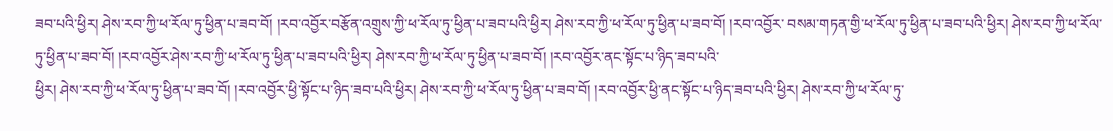ཟབ་པའི་ཕྱིར། ཤེས་རབ་ཀྱི་ཕ་རོལ་ཏུ་ཕྱིན་པ་ཟབ་བོ། །རབ་འབྱོར་བརྩོན་འགྲུས་ཀྱི་ཕ་རོལ་ཏུ་ཕྱིན་པ་ཟབ་པའི་ཕྱིར། ཤེས་རབ་ཀྱི་ཕ་རོལ་ཏུ་ཕྱིན་པ་ཟབ་བོ། །རབ་འབྱོར་ བསམ་གཏན་གྱི་ཕ་རོལ་ཏུ་ཕྱིན་པ་ཟབ་པའི་ཕྱིར། ཤེས་རབ་ཀྱི་ཕ་རོལ་ཏུ་ཕྱིན་པ་ཟབ་བོ། །རབ་འབྱོར་ཤེས་རབ་ཀྱི་ཕ་རོལ་ཏུ་ཕྱིན་པ་ཟབ་པའི་ཕྱིར། ཤེས་རབ་ཀྱི་ཕ་རོལ་ཏུ་ཕྱིན་པ་ཟབ་བོ། །རབ་འབྱོར་ནང་སྟོང་པ་ཉིད་ཟབ་པའི་
ཕྱིར། ཤེས་རབ་ཀྱི་ཕ་རོལ་ཏུ་ཕྱིན་པ་ཟབ་བོ། །རབ་འབྱོར་ཕྱི་སྟོང་པ་ཉིད་ཟབ་པའི་ཕྱིར། ཤེས་རབ་ཀྱི་ཕ་རོལ་ཏུ་ཕྱིན་པ་ཟབ་བོ། །རབ་འབྱོར་ཕྱི་ནང་སྟོང་པ་ཉིད་ཟབ་པའི་ཕྱིར། ཤེས་རབ་ཀྱི་ཕ་རོལ་ཏུ་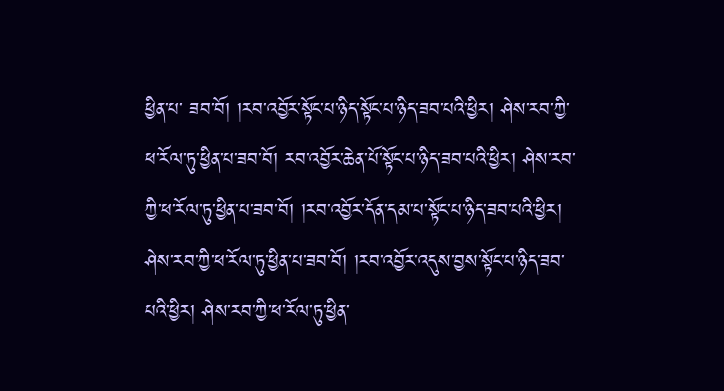ཕྱིན་པ་ ཟབ་བོ། །རབ་འབྱོར་སྟོང་པ་ཉིད་སྟོང་པ་ཉིད་ཟབ་པའི་ཕྱིར། ཤེས་རབ་ཀྱི་ཕ་རོལ་ཏུ་ཕྱིན་པ་ཟབ་བོ། རབ་འབྱོར་ཆེན་པོ་སྟོང་པ་ཉིད་ཟབ་པའི་ཕྱིར། ཤེས་རབ་ཀྱི་ཕ་རོལ་ཏུ་ཕྱིན་པ་ཟབ་བོ། །རབ་འབྱོར་དོན་དམ་པ་སྟོང་པ་ཉིད་ཟབ་པའི་ཕྱིར། ཤེས་རབ་ཀྱི་ཕ་རོལ་ཏུ་ཕྱིན་པ་ཟབ་བོ། །རབ་འབྱོར་འདུས་བྱས་སྟོང་པ་ཉིད་ཟབ་པའི་ཕྱིར། ཤེས་རབ་ཀྱི་ཕ་རོལ་ཏུ་ཕྱིན་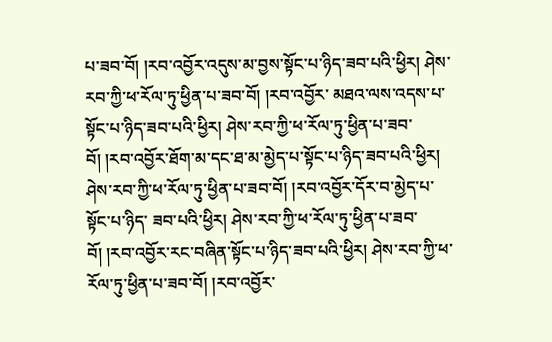པ་ཟབ་བོ། །རབ་འབྱོར་འདུས་མ་བྱས་སྟོང་པ་ཉིད་ཟབ་པའི་ཕྱིར། ཤེས་རབ་ཀྱི་ཕ་རོལ་ཏུ་ཕྱིན་པ་ཟབ་བོ། །རབ་འབྱོར་ མཐའ་ལས་འདས་པ་སྟོང་པ་ཉིད་ཟབ་པའི་ཕྱིར། ཤེས་རབ་ཀྱི་ཕ་རོལ་ཏུ་ཕྱིན་པ་ཟབ་བོ། །རབ་འབྱོར་ཐོག་མ་དང་ཐ་མ་མྱེད་པ་སྟོང་པ་ཉིད་ཟབ་པའི་ཕྱིར། ཤེས་རབ་ཀྱི་ཕ་རོལ་ཏུ་ཕྱིན་པ་ཟབ་བོ། །རབ་འབྱོར་དོར་བ་མྱེད་པ་སྟོང་པ་ཉིད་ ཟབ་པའི་ཕྱིར། ཤེས་རབ་ཀྱི་ཕ་རོལ་ཏུ་ཕྱིན་པ་ཟབ་བོ། །རབ་འབྱོར་རང་བཞིན་སྟོང་པ་ཉིད་ཟབ་པའི་ཕྱིར། ཤེས་རབ་ཀྱི་ཕ་རོལ་ཏུ་ཕྱིན་པ་ཟབ་བོ། །རབ་འབྱོར་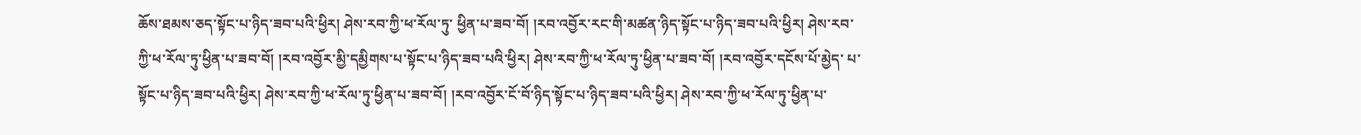ཆོས་ཐམས་ཅད་སྟོང་པ་ཉིད་ཟབ་པའི་ཕྱིར། ཤེས་རབ་ཀྱི་ཕ་རོལ་ཏུ་ ཕྱིན་པ་ཟབ་བོ། །རབ་འབྱོར་རང་གི་མཚན་ཉིད་སྟོང་པ་ཉིད་ཟབ་པའི་ཕྱིར། ཤེས་རབ་ཀྱི་ཕ་རོལ་ཏུ་ཕྱིན་པ་ཟབ་བོ། །རབ་འབྱོར་མྱི་དམྱིགས་པ་སྟོང་པ་ཉིད་ཟབ་པའི་ཕྱིར། ཤེས་རབ་ཀྱི་ཕ་རོལ་ཏུ་ཕྱིན་པ་ཟབ་བོ། །རབ་འབྱོར་དངོས་པོ་མྱེད་ པ་སྟོང་པ་ཉིད་ཟབ་པའི་ཕྱིར། ཤེས་རབ་ཀྱི་ཕ་རོལ་ཏུ་ཕྱིན་པ་ཟབ་བོ། །རབ་འབྱོར་ངོ་བོ་ཉིད་སྟོང་པ་ཉིད་ཟབ་པའི་ཕྱིར། ཤེས་རབ་ཀྱི་ཕ་རོལ་ཏུ་ཕྱིན་པ་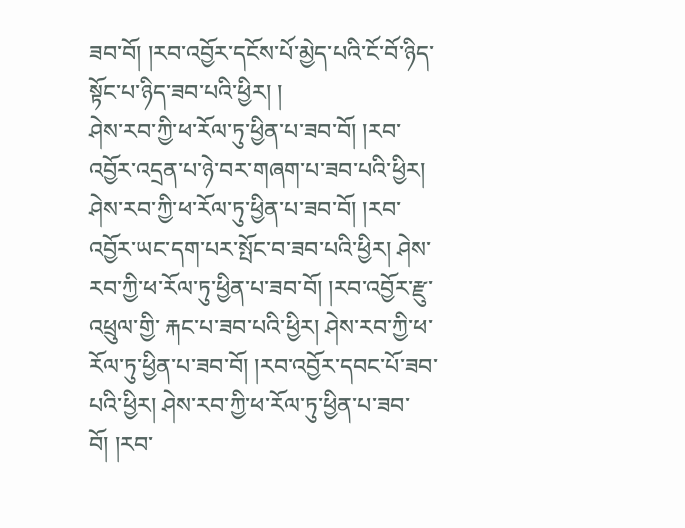ཟབ་བོ། །རབ་འབྱོར་དངོས་པོ་མྱེད་པའི་ངོ་བོ་ཉིད་སྟོང་པ་ཉིད་ཟབ་པའི་ཕྱིར། །
ཤེས་རབ་ཀྱི་ཕ་རོལ་ཏུ་ཕྱིན་པ་ཟབ་བོ། །རབ་འབྱོར་འདྲན་པ་ཉེ་བར་གཞག་པ་ཟབ་པའི་ཕྱིར། ཤེས་རབ་ཀྱི་ཕ་རོལ་ཏུ་ཕྱིན་པ་ཟབ་བོ། །རབ་འབྱོར་ཡང་དག་པར་སྤོང་བ་ཟབ་པའི་ཕྱིར། ཤེས་རབ་ཀྱི་ཕ་རོལ་ཏུ་ཕྱིན་པ་ཟབ་བོ། །རབ་འབྱོར་རྫུ་འཕྲུལ་གྱི་ རྐང་པ་ཟབ་པའི་ཕྱིར། ཤེས་རབ་ཀྱི་ཕ་རོལ་ཏུ་ཕྱིན་པ་ཟབ་བོ། །རབ་འབྱོར་དབང་པོ་ཟབ་པའི་ཕྱིར། ཤེས་རབ་ཀྱི་ཕ་རོལ་ཏུ་ཕྱིན་པ་ཟབ་བོ། །རབ་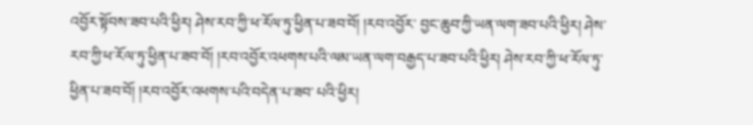འབྱོར་སྟོབས་ཟབ་པའི་ཕྱིར། ཤེས་རབ་ཀྱི་ཕ་རོལ་ཏུ་ཕྱིན་པ་ཟབ་བོ། །རབ་འབྱོར་ བྱང་ཆུབ་ཀྱི་ཡན་ལག་ཟབ་པའི་ཕྱིར། ཤེས་རབ་ཀྱི་ཕ་རོལ་ཏུ་ཕྱིན་པ་ཟབ་བོ། །རབ་འབྱོར་འཕགས་པའི་ལམ་ཡན་ལག་བརྒྱད་པ་ཟབ་པའི་ཕྱིར། ཤེས་རབ་ཀྱི་ཕ་རོལ་ཏུ་ཕྱིན་པ་ཟབ་བོ། །རབ་འབྱོར་འཕགས་པའི་བདེན་པ་ཟབ་ པའི་ཕྱིར།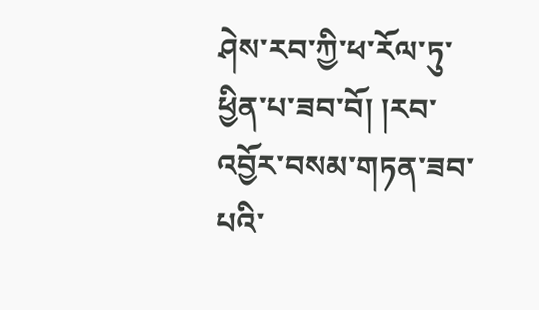ཤེས་རབ་ཀྱི་ཕ་རོལ་ཏུ་ཕྱིན་པ་ཟབ་བོ། །རབ་འབྱོར་བསམ་གཏན་ཟབ་པའི་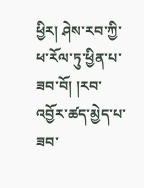ཕྱིར། ཤེས་རབ་ཀྱི་ཕ་རོལ་ཏུ་ཕྱིན་པ་ཟབ་བོ། །རབ་འབྱོར་ཚད་མྱེད་པ་ཟབ་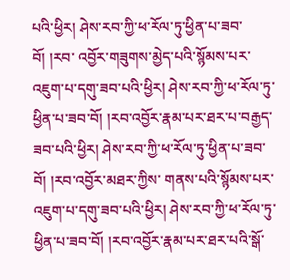པའི་ཕྱིར། ཤེས་རབ་ཀྱི་ཕ་རོལ་ཏུ་ཕྱིན་པ་ཟབ་བོ། །རབ་ འབྱོར་གཟུགས་མྱེད་པའི་སྙོམས་པར་འཇུག་པ་དགུ་ཟབ་པའི་ཕྱིར། ཤེས་རབ་ཀྱི་ཕ་རོལ་ཏུ་ཕྱིན་པ་ཟབ་བོ། །རབ་འབྱོར་རྣམ་པར་ཐར་པ་བརྒྱད་ཟབ་པའི་ཕྱིར། ཤེས་རབ་ཀྱི་ཕ་རོལ་ཏུ་ཕྱིན་པ་ཟབ་བོ། །རབ་འབྱོར་མཐར་ཀྱིས་ གནས་པའི་སྙོམས་པར་འཇུག་པ་དགུ་ཟབ་པའི་ཕྱིར། ཤེས་རབ་ཀྱི་ཕ་རོལ་ཏུ་ཕྱིན་པ་ཟབ་བོ། །རབ་འབྱོར་རྣམ་པར་ཐར་པའི་སྒོ་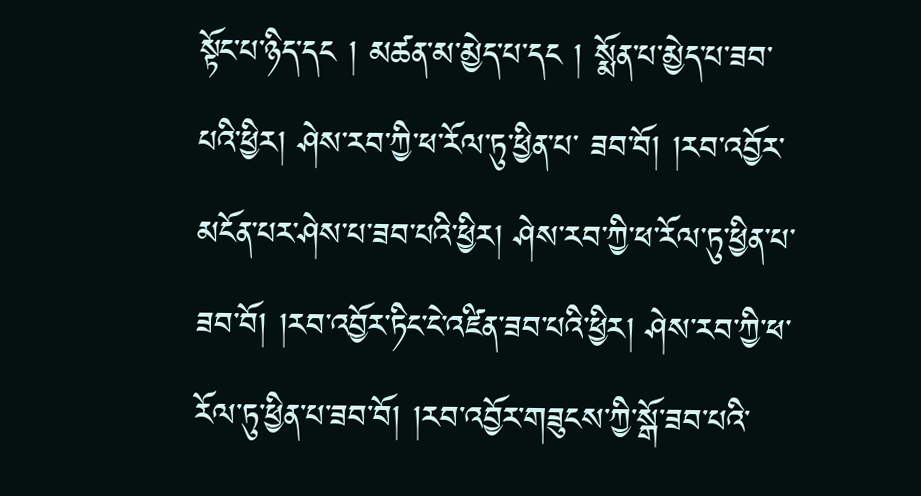སྟོང་པ་ཉིད་དང ། མཚན་མ་མྱེད་པ་དང ། སྨོན་པ་མྱེད་པ་ཟབ་པའི་ཕྱིར། ཤེས་རབ་ཀྱི་ཕ་རོལ་ཏུ་ཕྱིན་པ་ ཟབ་བོ། །རབ་འབྱོར་མངོན་པར་ཤེས་པ་ཟབ་པའི་ཕྱིར། ཤེས་རབ་ཀྱི་ཕ་རོལ་ཏུ་ཕྱིན་པ་ཟབ་བོ། །རབ་འབྱོར་ཏིང་ངེ་འཛིན་ཟབ་པའི་ཕྱིར། ཤེས་རབ་ཀྱི་ཕ་རོལ་ཏུ་ཕྱིན་པ་ཟབ་བོ། །རབ་འབྱོར་གཟུངས་ཀྱི་སྒོ་ཟབ་པའི་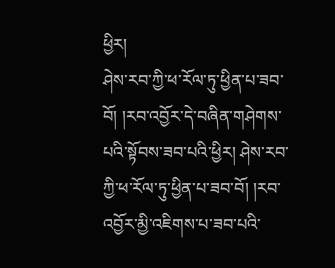ཕྱིར།
ཤེས་རབ་ཀྱི་ཕ་རོལ་ཏུ་ཕྱིན་པ་ཟབ་བོ། །རབ་འབྱོར་དེ་བཞིན་གཤེགས་པའི་སྟོབས་ཟབ་པའི་ཕྱིར། ཤེས་རབ་ཀྱི་ཕ་རོལ་ཏུ་ཕྱིན་པ་ཟབ་བོ། །རབ་འབྱོར་མྱི་འཇིགས་པ་ཟབ་པའི་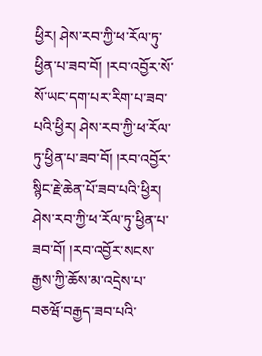ཕྱིར། ཤེས་རབ་ཀྱི་ཕ་རོལ་ཏུ་ ཕྱིན་པ་ཟབ་བོ། །རབ་འབྱོར་སོ་སོ་ཡང་དག་པར་རིག་པ་ཟབ་པའི་ཕྱིར། ཤེས་རབ་ཀྱི་ཕ་རོལ་ཏུ་ཕྱིན་པ་ཟབ་བོ། །རབ་འབྱོར་སྙིང་རྗེ་ཆེན་པོ་ཟབ་པའི་ཕྱིར། ཤེས་རབ་ཀྱི་ཕ་རོལ་ཏུ་ཕྱིན་པ་ཟབ་བོ། །རབ་འབྱོར་སངས་རྒྱས་ཀྱི་ཆོས་མ་འདྲེས་པ་ བཅཝོ་བརྒྱད་ཟབ་པའི་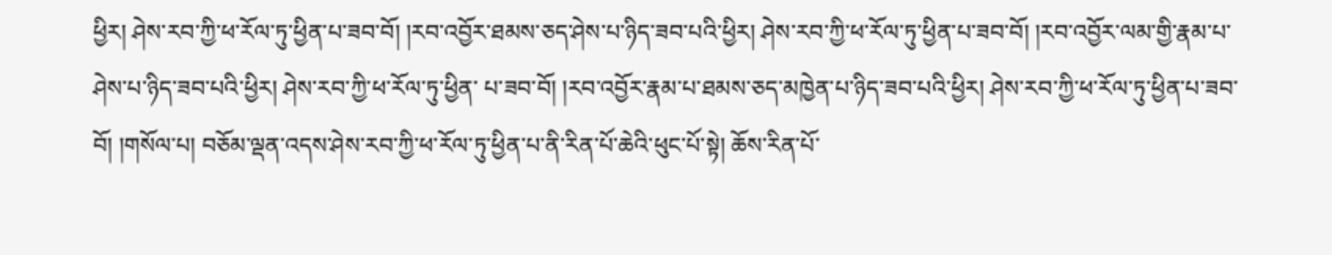ཕྱིར། ཤེས་རབ་ཀྱི་ཕ་རོལ་ཏུ་ཕྱིན་པ་ཟབ་བོ། །རབ་འབྱོར་ཐམས་ཅད་ཤེས་པ་ཉིད་ཟབ་པའི་ཕྱིར། ཤེས་རབ་ཀྱི་ཕ་རོལ་ཏུ་ཕྱིན་པ་ཟབ་བོ། །རབ་འབྱོར་ལམ་གྱི་རྣམ་པ་ཤེས་པ་ཉིད་ཟབ་པའི་ཕྱིར། ཤེས་རབ་ཀྱི་ཕ་རོལ་ཏུ་ཕྱིན་ པ་ཟབ་བོ། །རབ་འབྱོར་རྣམ་པ་ཐམས་ཅད་མཁྱེན་པ་ཉིད་ཟབ་པའི་ཕྱིར། ཤེས་རབ་ཀྱི་ཕ་རོལ་ཏུ་ཕྱིན་པ་ཟབ་བོ། །གསོལ་པ། བཅོམ་ལྡན་འདས་ཤེས་རབ་ཀྱི་ཕ་རོལ་ཏུ་ཕྱིན་པ་ནི་རིན་པོ་ཆེའི་ཕུང་པོ་སྟེ། ཆོས་རིན་པོ་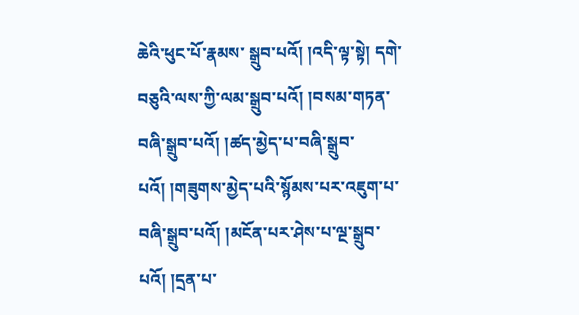ཆེའི་ཕུང་པོ་རྣམས་ སྒྲུབ་པའོ། །འདི་ལྟ་སྟེ། དགེ་བཅུའི་ལས་ཀྱི་ལམ་སྒྲུབ་པའོ། །བསམ་གཏན་བཞི་སྒྲུབ་པའོ། །ཚད་མྱེད་པ་བཞི་སྒྲུབ་པའོ། །གཟུགས་མྱེད་པའི་སྙོམས་པར་འཇུག་པ་བཞི་སྒྲུབ་པའོ། །མངོན་པར་ཤེས་པ་ལྔ་སྒྲུབ་པའོ། །དྲན་པ་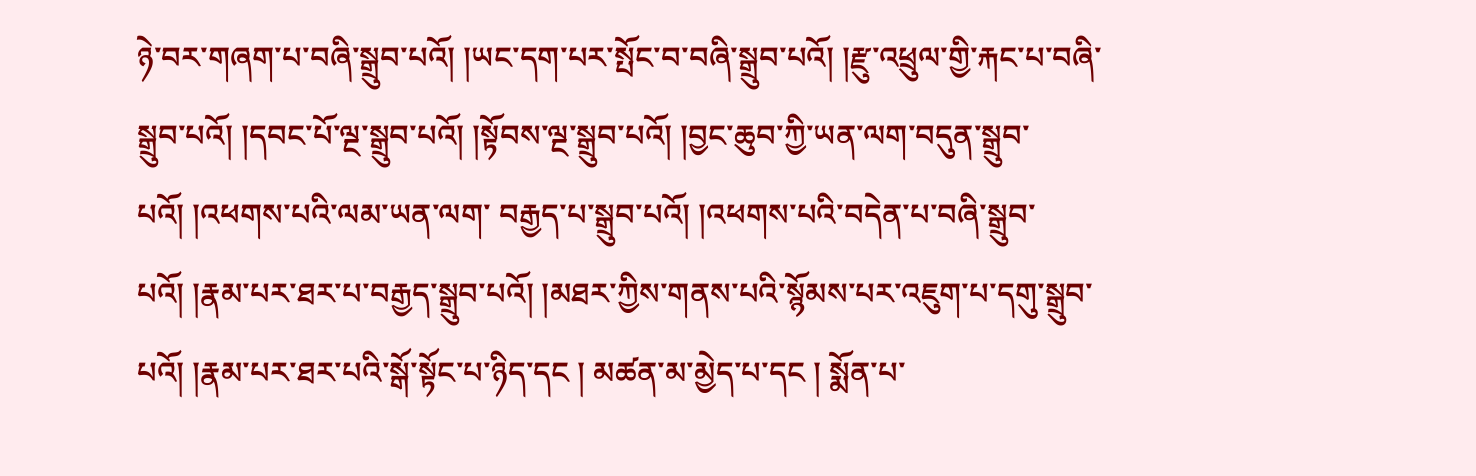ཉེ་བར་གཞག་པ་བཞི་སྒྲུབ་པའོ། །ཡང་དག་པར་སྤོང་བ་བཞི་སྒྲུབ་པའོ། །རྫུ་འཕྲུལ་གྱི་རྐང་པ་བཞི་སྒྲུབ་པའོ། །དབང་པོ་ལྔ་སྒྲུབ་པའོ། །སྟོབས་ལྔ་སྒྲུབ་པའོ། །བྱང་ཆུབ་ཀྱི་ཡན་ལག་བདུན་སྒྲུབ་པའོ། །འཕགས་པའི་ལམ་ཡན་ལག་ བརྒྱད་པ་སྒྲུབ་པའོ། །འཕགས་པའི་བདེན་པ་བཞི་སྒྲུབ་པའོ། །རྣམ་པར་ཐར་པ་བརྒྱད་སྒྲུབ་པའོ། །མཐར་ཀྱིས་གནས་པའི་སྙོམས་པར་འཇུག་པ་དགུ་སྒྲུབ་པའོ། །རྣམ་པར་ཐར་པའི་སྒོ་སྟོང་པ་ཉིད་དང ། མཚན་མ་མྱེད་པ་དང ། སྨོན་པ་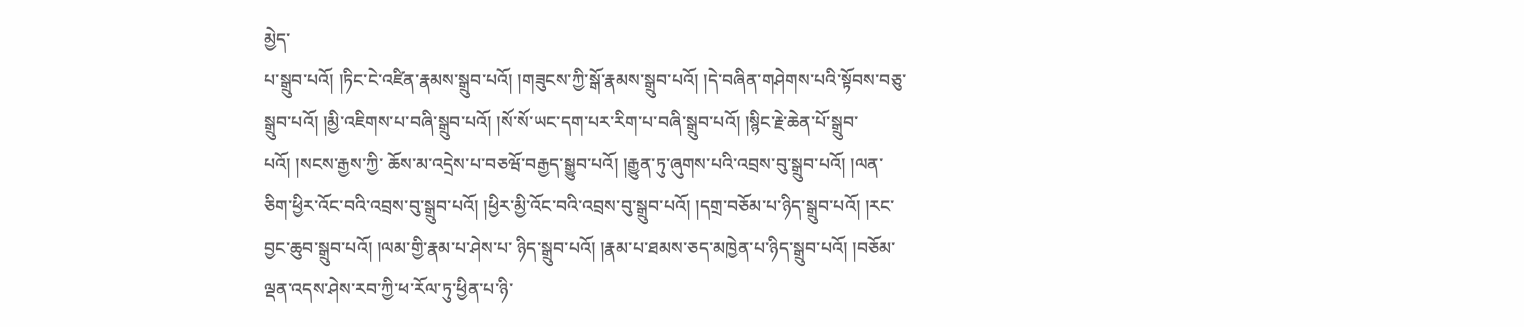མྱེད་
པ་སྒྲུབ་པའོ། །ཏིང་ངེ་འཛིན་རྣམས་སྒྲུབ་པའོ། །གཟུངས་ཀྱི་སྒོ་རྣམས་སྒྲུབ་པའོ། །དེ་བཞིན་གཤེགས་པའི་སྟོབས་བཅུ་སྒྲུབ་པའོ། །མྱི་འཇིགས་པ་བཞི་སྒྲུབ་པའོ། །སོ་སོ་ཡང་དག་པར་རིག་པ་བཞི་སྒྲུབ་པའོ། །སྙིང་རྗེ་ཆེན་པོ་སྒྲུབ་པའོ། །སངས་རྒྱས་ཀྱི་ ཆོས་མ་འདྲེས་པ་བཅཝོ་བརྒྱད་སྒྱུབ་པའོ། །རྒྱུན་ཏུ་ཞུགས་པའི་འབྲས་བུ་སྒྲུབ་པའོ། །ལན་ཅིག་ཕྱིར་འོང་བའི་འབྲས་བུ་སྒྲུབ་པའོ། །ཕྱིར་མྱི་འོང་བའི་འབྲས་བུ་སྒྲུབ་པའོ། །དགྲ་བཅོམ་པ་ཉིད་སྒྲུབ་པའོ། །རང་བྱང་ཆུབ་སྒྲུབ་པའོ། །ལམ་གྱི་རྣམ་པ་ཤེས་པ་ ཉིད་སྒྲུབ་པའོ། །རྣམ་པ་ཐམས་ཅད་མཁྱེན་པ་ཉིད་སྒྲུབ་པའོ། །བཅོམ་ལྡན་འདས་ཤེས་རབ་ཀྱི་ཕ་རོལ་ཏུ་ཕྱིན་པ་ཉི་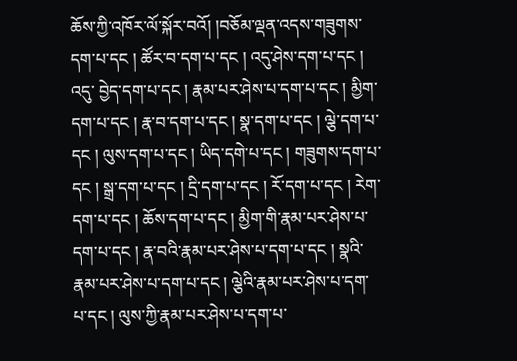ཆོས་ཀྱི་འཁོར་ལོ་སྐོར་བའོ། །བཅོམ་ལྡན་འདས་གཟུགས་དག་པ་དང ། ཚོར་བ་དག་པ་དང ། འདུ་ཤེས་དག་པ་དང ། འདུ་ བྱེད་དག་པ་དང ། རྣམ་པར་ཤེས་པ་དག་པ་དང ། མྱིག་དག་པ་དང ། རྣ་བ་དག་པ་དང ། སྣ་དག་པ་དང ། ལྕེ་དག་པ་དང ། ལུས་དག་པ་དང ། ཡིད་དགེ་པ་དང ། གཟུགས་དག་པ་དང ། སྒྲ་དག་པ་དང ། དྲི་དག་པ་དང ། རོ་དག་པ་དང ། རེག་དག་པ་དང ། ཆོས་དག་པ་དང ། མྱིག་གི་རྣམ་པར་ཤེས་པ་དག་པ་དང ། རྣ་བའི་རྣམ་པར་ཤེས་པ་དག་པ་དང ། སྣའི་རྣམ་པར་ཤེས་པ་དག་པ་དང ། ལྕེའི་རྣམ་པར་ཤེས་པ་དག་པ་དང ། ལུས་ཀྱི་རྣམ་པར་ཤེས་པ་དག་པ་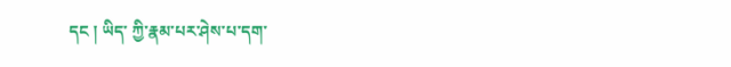དང ། ཡིད་ ཀྱི་རྣམ་པར་ཤེས་པ་དག་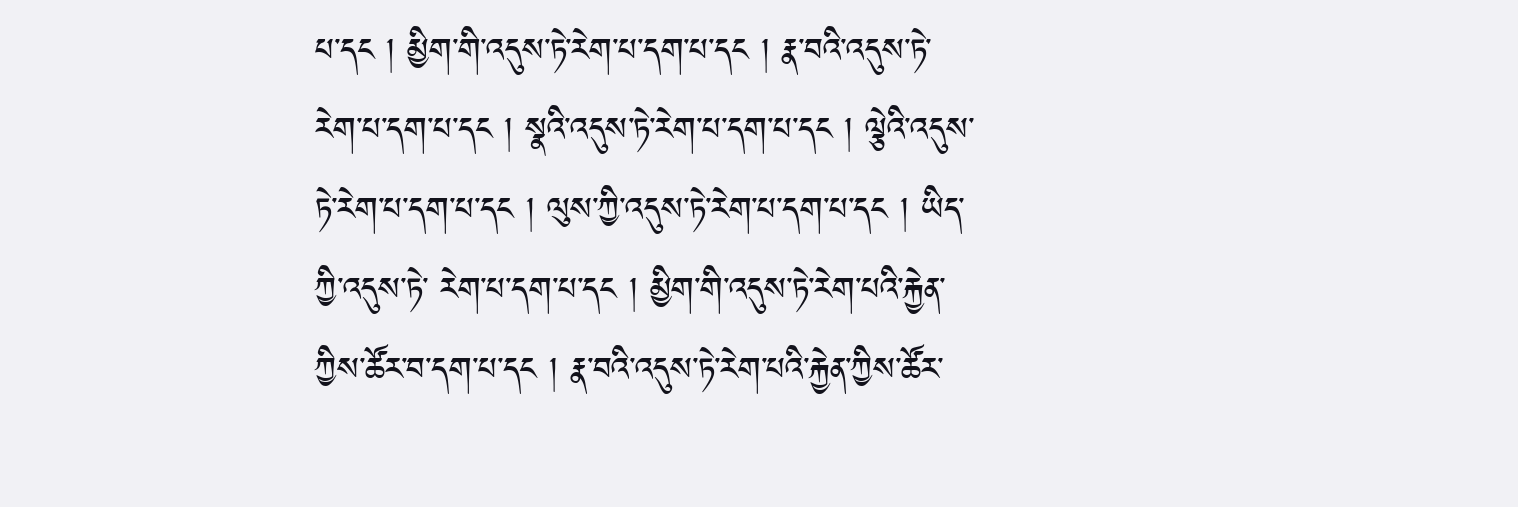པ་དང ། མྱིག་གི་འདུས་ཏེ་རེག་པ་དག་པ་དང ། རྣ་བའི་འདུས་ཏེ་རེག་པ་དག་པ་དང ། སྣའི་འདུས་ཏེ་རེག་པ་དག་པ་དང ། ལྕེའི་འདུས་ཏེ་རེག་པ་དག་པ་དང ། ལུས་ཀྱི་འདུས་ཏེ་རེག་པ་དག་པ་དང ། ཡིད་ཀྱི་འདུས་ཏེ་ རེག་པ་དག་པ་དང ། མྱིག་གི་འདུས་ཏེ་རེག་པའི་རྐྱེན་ཀྱིས་ཚོར་བ་དག་པ་དང ། རྣ་བའི་འདུས་ཏེ་རེག་པའི་རྐྱེན་ཀྱིས་ཚོར་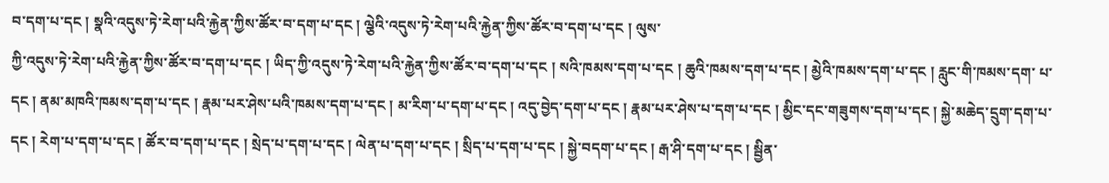བ་དག་པ་དང ། སྣའི་འདུས་ཏེ་རེག་པའི་རྐྱེན་ཀྱིས་ཚོར་བ་དག་པ་དང ། ལྕེའི་འདུས་ཏེ་རེག་པའི་རྐྱེན་ཀྱིས་ཚོར་བ་དག་པ་དང ། ལུས་
ཀྱི་འདུས་ཏེ་རེག་པའི་རྐྱེན་ཀྱིས་ཚོར་བ་དག་པ་དང ། ཡིད་ཀྱི་འདུས་ཏེ་རེག་པའི་རྐྱེན་ཀྱིས་ཚོར་བ་དག་པ་དང ། སའི་ཁམས་དག་པ་དང ། ཆུའི་ཁམས་དག་པ་དང ། མྱེའི་ཁམས་དག་པ་དང ། རླུང་གི་ཁམས་དག་ པ་དང ། ནམ་མཁའི་ཁམས་དག་པ་དང ། རྣམ་པར་ཤེས་པའི་ཁམས་དག་པ་དང ། མ་རིག་པ་དག་པ་དང ། འདུ་བྱེད་དག་པ་དང ། རྣམ་པར་ཤེས་པ་དག་པ་དང ། མྱིང་དང་གཟུགས་དག་པ་དང ། སྐྱེ་མཆེད་དྲུག་དག་པ་དང ། རེག་པ་དག་པ་དང ། ཚོར་བ་དག་པ་དང ། སྲེད་པ་དག་པ་དང ། ལེན་པ་དག་པ་དང ། སྲིད་པ་དག་པ་དང ། སྐྱེ་བདག་པ་དང ། རྒ་ཤི་དག་པ་དང ། སྦྱིན་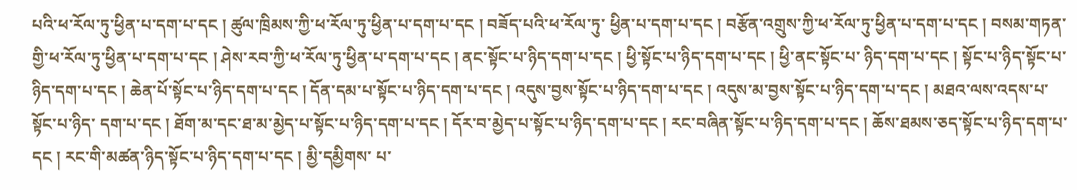པའི་ཕ་རོལ་ཏུ་ཕྱིན་པ་དག་པ་དང ། ཚུལ་ཁྲིམས་ཀྱི་ཕ་རོལ་ཏུ་ཕྱིན་པ་དག་པ་དང ། བཟོད་པའི་ཕ་རོལ་ཏུ་ ཕྱིན་པ་དག་པ་དང ། བརྩོན་འགྲུས་ཀྱི་ཕ་རོལ་ཏུ་ཕྱིན་པ་དག་པ་དང ། བསམ་གཏན་གྱི་ཕ་རོལ་ཏུ་ཕྱིན་པ་དག་པ་དང ། ཤེས་རབ་ཀྱི་ཕ་རོལ་ཏུ་ཕྱིན་པ་དག་པ་དང ། ནང་སྟོང་པ་ཉིད་དག་པ་དང ། ཕྱི་སྟོང་པ་ཉིད་དག་པ་དང ། ཕྱི་ནང་སྟོང་པ་ ཉིད་དག་པ་དང ། སྟོང་པ་ཉིད་སྟོང་པ་ཉིད་དག་པ་དང ། ཆེན་པོ་སྟོང་པ་ཉིད་དག་པ་དང ། དོན་དམ་པ་སྟོང་པ་ཉིད་དག་པ་དང ། འདུས་བྱས་སྟོང་པ་ཉིད་དག་པ་དང ། འདུས་མ་བྱས་སྟོང་པ་ཉིད་དག་པ་དང ། མཐའ་ལས་འདས་པ་སྟོང་པ་ཉིད་ དག་པ་དང ། ཐོག་མ་དང་ཐ་མ་མྱེད་པ་སྟོང་པ་ཉིད་དག་པ་དང ། དོར་བ་མྱེད་པ་སྟོང་པ་ཉིད་དག་པ་དང ། རང་བཞིན་སྟོང་པ་ཉིད་དག་པ་དང ། ཆོས་ཐམས་ཅད་སྟོང་པ་ཉིད་དག་པ་དང ། རང་གི་མཚན་ཉིད་སྟོང་པ་ཉིད་དག་པ་དང ། མྱི་དམྱིགས་ པ་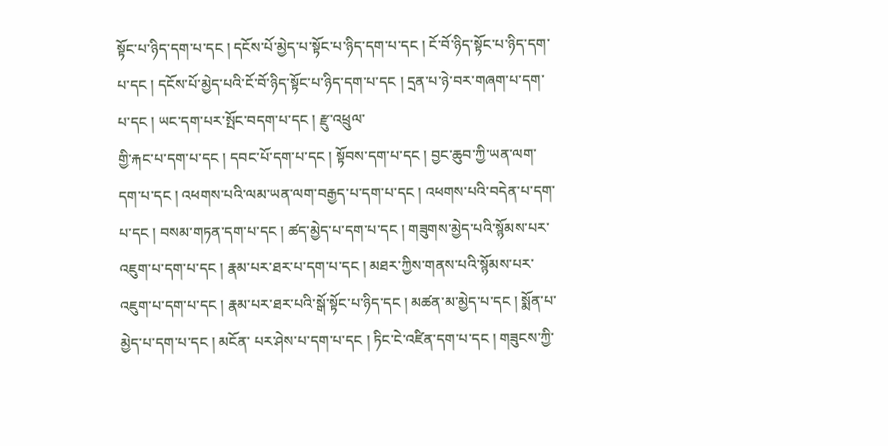སྟོང་པ་ཉིད་དག་པ་དང ། དངོས་པོ་མྱེད་པ་སྟོང་པ་ཉིད་དག་པ་དང ། ངོ་བོ་ཉིད་སྟོང་པ་ཉིད་དག་པ་དང ། དངོས་པོ་མྱེད་པའི་ངོ་བོ་ཉིད་སྟོང་པ་ཉིད་དག་པ་དང ། དྲན་པ་ཉེ་བར་གཞག་པ་དག་པ་དང ། ཡང་དག་པར་སྤོང་བདག་པ་དང ། རྫུ་འཕྲུལ་
གྱི་རྐང་པ་དག་པ་དང ། དབང་པོ་དག་པ་དང ། སྟོབས་དག་པ་དང ། བྱང་ཆུབ་ཀྱི་ཡན་ལག་དག་པ་དང ། འཕགས་པའི་ལམ་ཡན་ལག་བརྒྱད་པ་དག་པ་དང ། འཕགས་པའི་བདེན་པ་དག་པ་དང ། བསམ་གཏན་དག་པ་དང ། ཚད་མྱེད་པ་དག་པ་དང ། གཟུགས་མྱེད་པའི་སྙོམས་པར་འཇུག་པ་དག་པ་དང ། རྣམ་པར་ཐར་པ་དག་པ་དང ། མཐར་ཀྱིས་གནས་པའི་སྙོམས་པར་འཇུག་པ་དག་པ་དང ། རྣམ་པར་ཐར་པའི་སྒོ་སྟོང་པ་ཉིད་དང ། མཚན་མ་མྱེད་པ་དང ། སྨོན་པ་མྱེད་པ་དག་པ་དང ། མངོན་ པར་ཤེས་པ་དག་པ་དང ། ཏིང་ངེ་འཛིན་དག་པ་དང ། གཟུངས་ཀྱི་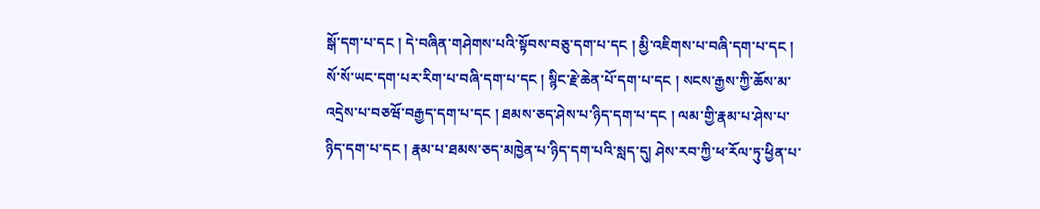སྒོ་དག་པ་དང ། དེ་བཞིན་གཤེགས་པའི་སྟོབས་བཅུ་དག་པ་དང ། མྱི་འཇིགས་པ་བཞི་དག་པ་དང ། སོ་སོ་ཡང་དག་པར་རིག་པ་བཞི་དག་པ་དང ། སྙིང་རྗེ་ཆེན་པོ་དག་པ་དང ། སངས་རྒྱས་ཀྱི་ཆོས་མ་འདྲེས་པ་བཅཝོ་བརྒྱད་དག་པ་དང ། ཐམས་ཅད་ཤེས་པ་ཉིད་དག་པ་དང ། ལམ་གྱི་རྣམ་པ་ཤེས་པ་ཉིད་དག་པ་དང ། རྣམ་པ་ཐམས་ཅད་མཁྱེན་པ་ཉིད་དག་པའི་སླད་དུ། ཤེས་རབ་ཀྱི་ཕ་རོལ་ཏུ་ཕྱིན་པ་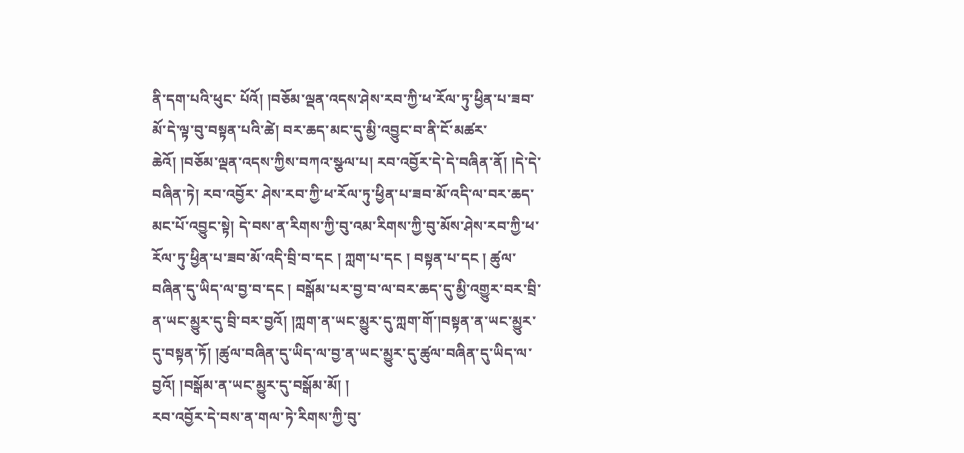ནི་དག་པའི་ཕུང་ པོའོ། །བཅོམ་ལྡན་འདས་ཤེས་རབ་ཀྱི་ཕ་རོལ་ཏུ་ཕྱིན་པ་ཟབ་མོ་དེ་ལྟ་བུ་བསྟན་པའི་ཚེ། བར་ཆད་མང་དུ་མྱི་འབྱུང་བ་ནི་ངོ་མཚར་ཆེའོ། །བཅོམ་ལྡན་འདས་ཀྱིས་བཀའ་སྩལ་པ། རབ་འབྱོར་དེ་དེ་བཞིན་ནོ། །དེ་དེ་བཞིན་ཏེ། རབ་འབྱོར་ ཤེས་རབ་ཀྱི་ཕ་རོལ་ཏུ་ཕྱིན་པ་ཟབ་མོ་འདི་ལ་བར་ཆད་མང་པོ་འབྱུང་སྟེ། དེ་བས་ན་རིགས་ཀྱི་བུ་འམ་རིགས་ཀྱི་བུ་མོས་ཤེས་རབ་ཀྱི་ཕ་རོལ་ཏུ་ཕྱིན་པ་ཟབ་མོ་འདི་བྲི་བ་དང ། ཀླག་པ་དང ། བསྟན་པ་དང ། ཚུལ་བཞིན་དུ་ཡིད་ལ་བྱ་བ་དང ། བསྒོམ་པར་བྱ་བ་ལ་བར་ཆད་དུ་མྱི་འགྱུར་བར་བྲི་ན་ཡང་མྱུར་དུ་བྲི་བར་བྱའོ། །ཀླག་ན་ཡང་མྱུར་དུ་ཀླག་གོ་།བསྟན་ན་ཡང་མྱུར་དུ་བསྟན་ཏོ། །ཚུལ་བཞིན་དུ་ཡིད་ལ་བྱ་ན་ཡང་མྱུར་དུ་ཚུལ་བཞིན་དུ་ཡིད་ལ་བྱའོ། །བསྒོམ་ན་ཡང་མྱུར་དུ་བསྒོམ་མོ། །
རབ་འབྱོར་དེ་བས་ན་གལ་ཏེ་རིགས་ཀྱི་བུ་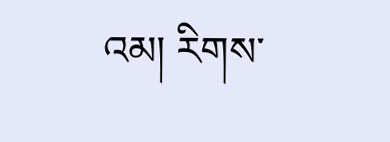འམ། རིགས་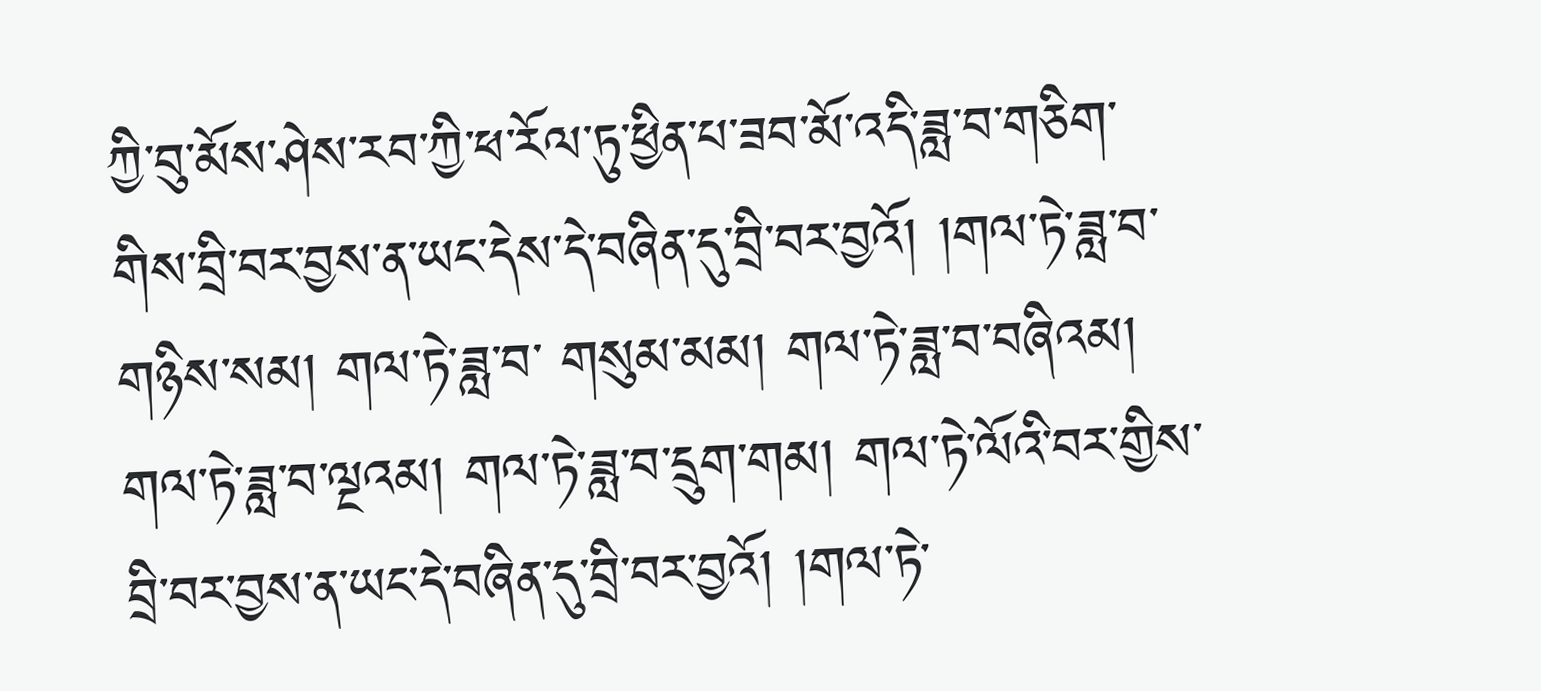ཀྱི་བུ་མོས་ཤེས་རབ་ཀྱི་ཕ་རོལ་ཏུ་ཕྱིན་པ་ཟབ་མོ་འདི་ཟླ་བ་གཅིག་གིས་བྲི་བར་བྱས་ན་ཡང་དེས་དེ་བཞིན་དུ་བྲི་བར་བྱའོ། །གལ་ཏེ་ཟླ་བ་གཉིས་སམ། གལ་ཏེ་ཟླ་བ་ གསུམ་མམ། གལ་ཏེ་ཟླ་བ་བཞིའམ། གལ་ཏེ་ཟླ་བ་ལྔའམ། གལ་ཏེ་ཟླ་བ་དྲུག་གམ། གལ་ཏེ་ལོའི་བར་གྱིས་བྲི་བར་བྱས་ན་ཡང་དེ་བཞིན་དུ་བྲི་བར་བྱའོ། །གལ་ཏེ་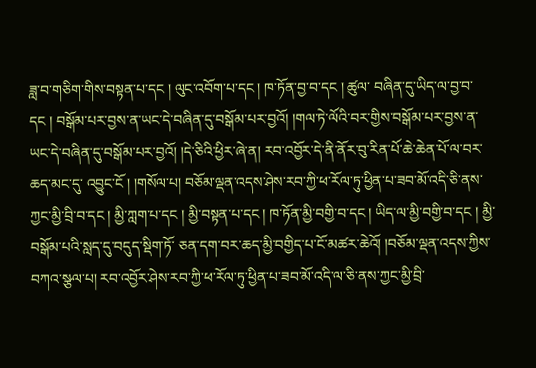ཟླ་བ་གཅིག་གིས་བསྟན་པ་དང ། ལུང་འབོག་པ་དང ། ཁ་ཏོན་བྱ་བ་དང ། ཚུལ་ བཞིན་དུ་ཡིད་ལ་བྱ་བ་དང ། བསྒོམ་པར་བྱས་ན་ཡང་དེ་བཞིན་དུ་བསྒོམ་པར་བྱའོ། །གལ་ཏེ་ལོའི་བར་གྱིས་བསྒོམ་པར་བྱས་ན་ཡང་དེ་བཞིན་དུ་བསྒོམ་པར་བྱའོ། །དེ་ཅིའི་ཕྱིར་ཞེ་ན། རབ་འབྱོར་དེ་ནི་ནོར་བུ་རིན་པོ་ཆེ་ཆེན་པོ་ལ་བར་ཆད་མང་དུ་ འབྱུང་ངོ ། །གསོལ་པ། བཅོམ་ལྡན་འདས་ཤེས་རབ་ཀྱི་ཕ་རོལ་ཏུ་ཕྱིན་པ་ཟབ་མོ་འདི་ཅི་ནས་ཀྱང་མྱི་བྲི་བ་དང ། མྱི་ཀླག་པ་དང ། མྱི་བསྟན་པ་དང ། ཁ་ཏོན་མྱི་བགྱི་བ་དང ། ཡིད་ལ་མྱི་བགྱི་བ་དང ། མྱི་བསྒོམ་པའི་སླད་དུ་བདུད་སྡིག་ཏོ་ ཅན་དག་བར་ཆད་མྱི་བགྱིད་པ་ངོ་མཚར་ཆེའོ། །བཅོམ་ལྡན་འདས་ཀྱིས་བཀའ་སྩལ་པ། རབ་འབྱོར་ཤེས་རབ་ཀྱི་ཕ་རོལ་ཏུ་ཕྱིན་པ་ཟབ་མོ་འདི་ལ་ཅི་ནས་ཀྱང་མྱི་བྲི་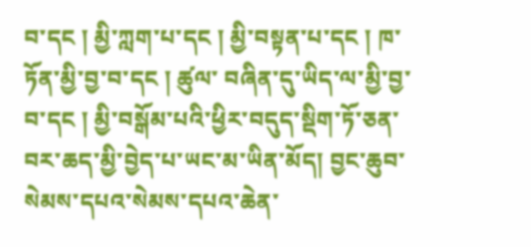བ་དང ། མྱི་ཀླག་པ་དང ། མྱི་བསྟན་པ་དང ། ཁ་ཏོན་མྱི་བྱ་བ་དང ། ཚུལ་ བཞིན་དུ་ཡིད་ལ་མྱི་བྱ་བ་དང ། མྱི་བསྒོམ་པའི་ཕྱིར་བདུད་སྡིག་ཏོ་ཅན་བར་ཆད་མྱི་བྱེད་པ་ཡང་མ་ཡིན་མོད། བྱང་ཆུབ་སེམས་དཔའ་སེམས་དཔའ་ཆེན་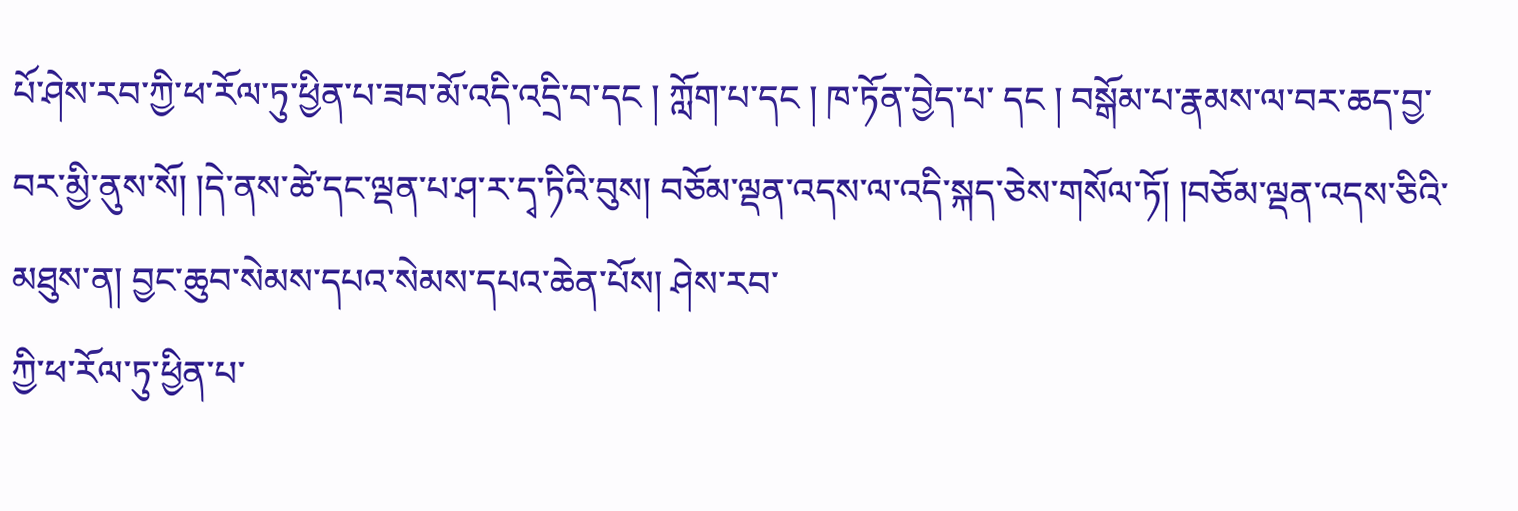པོ་ཤེས་རབ་ཀྱི་ཕ་རོལ་ཏུ་ཕྱིན་པ་ཟབ་མོ་འདི་འདྲི་བ་དང ། ཀློག་པ་དང ། ཁ་ཏོན་བྱེད་པ་ དང ། བསྒོམ་པ་རྣམས་ལ་བར་ཆད་བྱ་བར་མྱི་ནུས་སོ། །དེ་ནས་ཚེ་དང་ལྡན་པ་ཤ་ར་དྭ་ཏིའི་བུས། བཅོམ་ལྡན་འདས་ལ་འདི་སྐད་ཅེས་གསོལ་ཏོ། །བཅོམ་ལྡན་འདས་ཅིའི་མཐུས་ན། བྱང་ཆུབ་སེམས་དཔའ་སེམས་དཔའ་ཆེན་པོས། ཤེས་རབ་
ཀྱི་ཕ་རོལ་ཏུ་ཕྱིན་པ་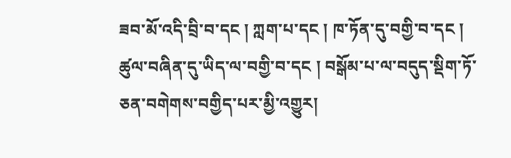ཟབ་མོ་འདི་བྲི་བ་དང ། ཀླག་པ་དང ། ཁ་ཏོན་དུ་བགྱི་བ་དང ། ཚུལ་བཞིན་དུ་ཡིད་ལ་བགྱི་བ་དང ། བསྒོམ་པ་ལ་བདུད་སྡིག་ཏོ་ཅན་བགེགས་བགྱིད་པར་མྱི་འགྱུར།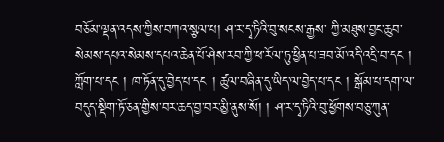བཅོམ་ལྡན་འདས་ཀྱིས་བཀའ་སྩལ་པ། ཤ་ར་དྭ་ཏིའི་བུ་སངས་རྒྱས་ ཀྱི་མཐུས་བྱང་ཆུབ་སེམས་དཔའ་སེམས་དཔའ་ཆེན་པོ་ཤེས་རབ་ཀྱི་ཕ་རོལ་ཏུ་ཕྱིན་པ་ཟབ་མོ་འདི་འདྲི་བ་དང ། ཀློག་པ་དང ། ཁ་ཏོན་དུ་བྱེད་པ་དང ། ཚུལ་བཞིན་དུ་ཡིད་ལ་བྱེད་པ་དང ། སྒོམ་པ་དག་ལ་བདུད་སྡིག་ཏོ་ཅན་གྱིས་བར་ཆད་བྱ་བར་མྱི་ནུས་སོ། ། ཤ་ར་དྭ་ཏིའི་བུ་ཕྱོགས་བཅུ་ཀུན་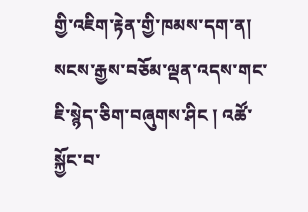གྱི་འཇིག་རྟེན་གྱི་ཁམས་དག་ན། སངས་རྒྱས་བཅོམ་ལྡན་འདས་གང་ཇི་སྙེད་ཅིག་བཞུགས་ཤིང ། འཚོ་སྐྱོང་བ་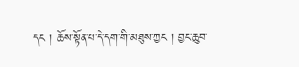དང ། ཆོས་སྟོན་པ་དེ་དག་གི་མཐུས་ཀྱང ། བྱང་ཆུབ་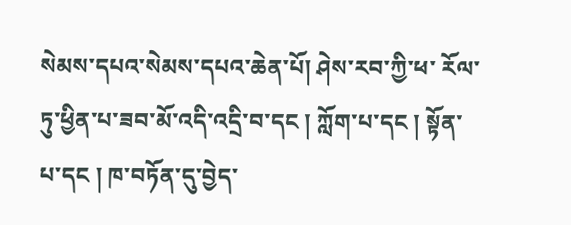སེམས་དཔའ་སེམས་དཔའ་ཆེན་པོ། ཤེས་རབ་ཀྱི་ཕ་ རོལ་ཏུ་ཕྱིན་པ་ཟབ་མོ་འདི་འདྲི་བ་དང ། ཀློག་པ་དང ། སྟོན་པ་དང ། ཁ་བཏོན་དུ་བྱེད་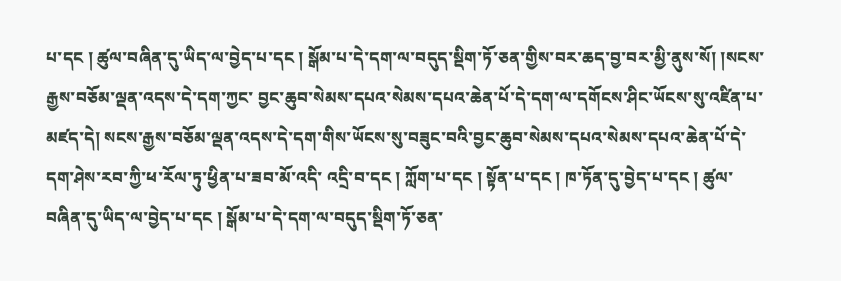པ་དང ། ཚུལ་བཞིན་དུ་ཡིད་ལ་བྱེད་པ་དང ། སྒོམ་པ་དེ་དག་ལ་བདུད་སྡིག་ཏོ་ཅན་གྱིས་བར་ཆད་བྱ་བར་མྱི་ནུས་སོ། །སངས་རྒྱས་བཅོམ་ལྡན་འདས་དེ་དག་ཀྱང་ བྱང་ཆུབ་སེམས་དཔའ་སེམས་དཔའ་ཆེན་པོ་དེ་དག་ལ་དགོངས་ཤིང་ཡོངས་སུ་འཛིན་པ་མཛད་དེ། སངས་རྒྱས་བཅོམ་ལྡན་འདས་དེ་དག་གིས་ཡོངས་སུ་བཟུང་བའི་བྱང་ཆུབ་སེམས་དཔའ་སེམས་དཔའ་ཆེན་པོ་དེ་དག་ཤེས་རབ་ཀྱི་ཕ་རོལ་ཏུ་ཕྱིན་པ་ཟབ་མོ་འདི་ འདྲི་བ་དང ། ཀློག་པ་དང ། སྟོན་པ་དང ། ཁ་ཏོན་དུ་བྱེད་པ་དང ། ཚུལ་བཞིན་དུ་ཡིད་ལ་བྱེད་པ་དང ། སྒོམ་པ་དེ་དག་ལ་བདུད་སྡིག་ཏོ་ཅན་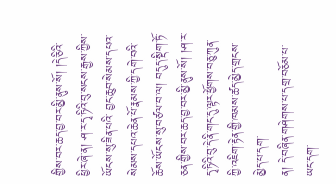གྱིས་བར་ཆད་བྱ་བར་མྱི་ནུས་སོ། །དེ་ཅིའི་ཕྱིར་ཞེ་ན། ཤ་ར་དྭ་ཏིའི་བུ་སངས་རྒྱས་ཀྱིས་ཡོངས་སུ་ཟིན་པའི་ བྱང་ཆུབ་སེམས་དཔའ་སེམས་དཔའ་ཆེན་པོ་རྣམས་ཀྱི་དགེ་བའི་ཆོས་ཡོངས་སུ་བཙལ་བ་ལ། བདུད་སྡིག་ཏོ་ཅན་གྱིས་བར་ཆད་བྱ་བར་མྱི་ནུས་སོ། །ཤ་ར་དྭ་ཏིའི་བུ་དེ་ནི་གང་དུ་ལྟར་ཕྱོགས་བཅུ་ཀུན་ཀྱི་འཇིག་རྟེན་གྱི་ཁམས་ཚད་མྱེད་གྲངས་མྱེད་པ་དག་
ན། དེ་བཞིན་གཤེགས་པ་དགྲ་བཅོམ་པ་ཡང་དག་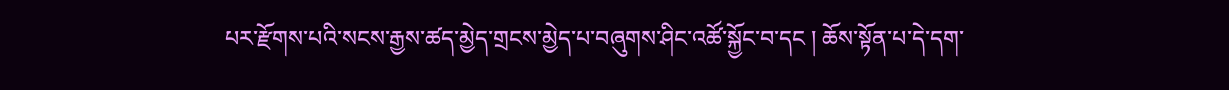པར་རྫོགས་པའི་སངས་རྒྱས་ཚད་མྱེད་གྲངས་མྱེད་པ་བཞུགས་ཤིང་འཚོ་སྐྱོང་བ་དང ། ཆོས་སྟོན་པ་དེ་དག་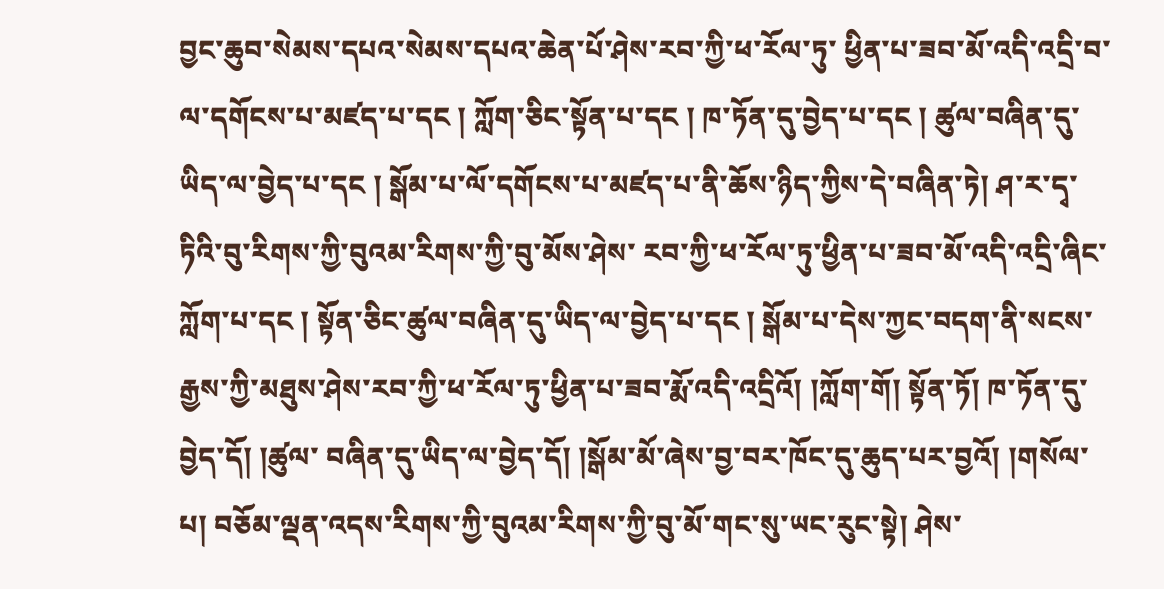བྱང་ཆུབ་སེམས་དཔའ་སེམས་དཔའ་ཆེན་པོ་ཤེས་རབ་ཀྱི་ཕ་རོལ་ཏུ་ ཕྱིན་པ་ཟབ་མོ་འདི་འདྲི་བ་ལ་དགོངས་པ་མཛད་པ་དང ། ཀློག་ཅིང་སྟོན་པ་དང ། ཁ་ཏོན་དུ་བྱེད་པ་དང ། ཚུལ་བཞིན་དུ་ཡིད་ལ་བྱེད་པ་དང ། སྒོམ་པ་ལོ་དགོངས་པ་མཛད་པ་ནི་ཆོས་ཉིད་ཀྱིས་དེ་བཞིན་ཏེ། ཤ་ར་དྭ་ཏིའི་བུ་རིགས་ཀྱི་བུའམ་རིགས་ཀྱི་བུ་མོས་ཤེས་ རབ་ཀྱི་ཕ་རོལ་ཏུ་ཕྱིན་པ་ཟབ་མོ་འདི་འདྲི་ཞིང་ཀློག་པ་དང ། སྟོན་ཅིང་ཚུལ་བཞིན་དུ་ཡིད་ལ་བྱེད་པ་དང ། སྒོམ་པ་དེས་ཀྱང་བདག་ནི་སངས་རྒྱས་ཀྱི་མཐུས་ཤེས་རབ་ཀྱི་ཕ་རོལ་ཏུ་ཕྱིན་པ་ཟབ་རྨོ་འདི་འདྲིའོ། །ཀློག་གོ། སྟོན་ཏོ། ཁ་ཏོན་དུ་བྱེད་དོ། །ཚུལ་ བཞིན་དུ་ཡིད་ལ་བྱེད་དོ། །སྒོམ་མོ་ཞེས་བྱ་བར་ཁོང་དུ་ཆུད་པར་བྱའོ། །གསོལ་པ། བཅོམ་ལྡན་འདས་རིགས་ཀྱི་བུའམ་རིགས་ཀྱི་བུ་མོ་གང་སུ་ཡང་རུང་སྟེ། ཤེས་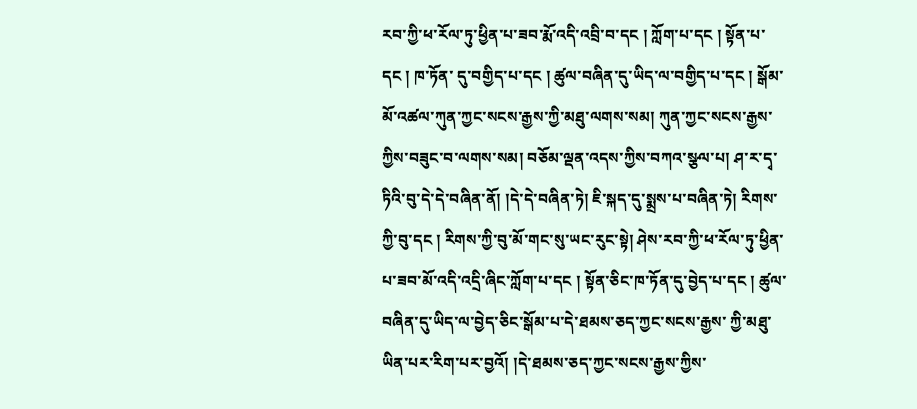རབ་ཀྱི་ཕ་རོལ་ཏུ་ཕྱིན་པ་ཟབ་རྨོ་འདི་འབྲི་བ་དང ། ཀློག་པ་དང ། སྟོན་པ་དང ། ཁ་ཏོན་ དུ་བགྱིད་པ་དང ། ཚུལ་བཞིན་དུ་ཡིད་ལ་བགྱིད་པ་དང ། སྒོམ་མོ་འཚལ་ཀུན་ཀྱང་སངས་རྒྱས་ཀྱི་མཐུ་ལགས་སམ། ཀུན་ཀྱང་སངས་རྒྱས་ཀྱིས་བཟུང་བ་ལགས་སམ། བཅོམ་ལྡན་འདས་ཀྱིས་བཀའ་སྩལ་པ། ཤ་ར་དྭ་ཏིའི་བུ་དེ་དེ་བཞིན་ནོ། །དེ་དེ་བཞིན་ཏེ། ཇི་སྐད་དུ་སྨྲས་པ་བཞིན་ཏེ། རིགས་ཀྱི་བུ་དང ། རིགས་ཀྱི་བུ་མོ་གང་སུ་ཡང་རུང་སྟེ། ཤེས་རབ་ཀྱི་ཕ་རོལ་ཏུ་ཕྱིན་པ་ཟབ་མོ་འདི་འདྲི་ཞིང་ཀློག་པ་དང ། སྟོན་ཅིང་ཁ་ཏོན་དུ་བྱེད་པ་དང ། ཚུལ་བཞིན་དུ་ཡིད་ལ་བྱེད་ཅིང་སྒོམ་པ་དེ་ཐམས་ཅད་ཀྱང་སངས་རྒྱས་ ཀྱི་མཐུ་ཡིན་པར་རིག་པར་བྱའོ། །དེ་ཐམས་ཅད་ཀྱང་སངས་རྒྱས་ཀྱིས་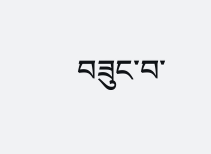བཟུང་བ་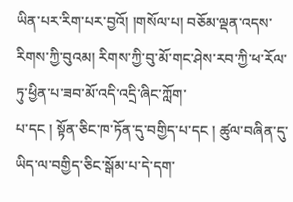ཡིན་པར་རིག་པར་བྱའོ། །གསོལ་པ། བཅོམ་ལྡན་འདས་རིགས་ཀྱི་བུའམ། རིགས་ཀྱི་བུ་མོ་གང་ཤེས་རབ་ཀྱི་ཕ་རོལ་ཏུ་ཕྱིན་པ་ཟབ་མོ་འདི་འདྲི་ཞིང་ཀློག་
པ་དང ། སྟོན་ཅིང་ཁ་ཏོན་དུ་བགྱིད་པ་དང ། ཚུལ་བཞིན་དུ་ཡིད་ལ་བགྱིད་ཅིང་སྒོམ་པ་དེ་དག་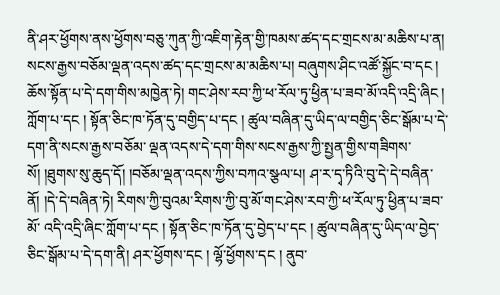ནི་ཤར་ཕྱོགས་ནས་ཕྱོགས་བཅུ་ཀུན་ཀྱི་འཇིག་རྟེན་གྱི་ཁམས་ཚད་དང་གྲངས་མ་མཆིས་པ་ན། སངས་རྒྱས་བཅོམ་ལྡན་འདས་ཚད་དང་གྲངས་མ་མཆིས་པ། བཞུགས་ཤིང་འཚོ་སྐྱོང་བ་དང ། ཆོས་སྟོན་པ་དེ་དག་གིས་མཁྱེན་ཏེ། གང་ཤེས་རབ་ཀྱི་ཕ་རོལ་ཏུ་ཕྱིན་པ་ཟབ་མོ་འདི་འདྲི་ཞིང ། ཀློག་པ་དང ། སྟོན་ཅིང་ཁ་ཏོན་དུ་བགྱིད་པ་དང ། ཚུལ་བཞིན་དུ་ཡིད་ལ་བགྱིད་ཅིང་སྒོམ་པ་དེ་དག་ནི་སངས་རྒྱས་བཅོམ་ ལྡན་འདས་དེ་དག་གིས་སངས་རྒྱས་ཀྱི་སྤྱན་གྱིས་གཟིགས་སོ། །ཐུགས་སུ་ཆུད་དོ། །བཅོམ་ལྡན་འདས་ཀྱིས་བཀའ་སྩལ་པ། ཤ་ར་དྭ་ཏིའི་བུ་དེ་དེ་བཞིན་ནོ། །དེ་དེ་བཞིན་ཏེ། རིགས་ཀྱི་བུའམ་རིགས་ཀྱི་བུ་མོ་གང་ཤེས་རབ་ཀྱི་ཕ་རོལ་ཏུ་ཕྱིན་པ་ཟབ་མོ་ འདི་འདྲི་ཞིང་ཀློག་པ་དང ། སྟོན་ཅིང་ཁ་ཏོན་དུ་བྱེད་པ་དང ། ཚུལ་བཞིན་དུ་ཡིད་ལ་བྱེད་ཅིང་སྒོམ་པ་དེ་དག་ནི། ཤར་ཕྱོགས་དང ། ལྷོ་ཕྱོགས་དང ། ནུབ་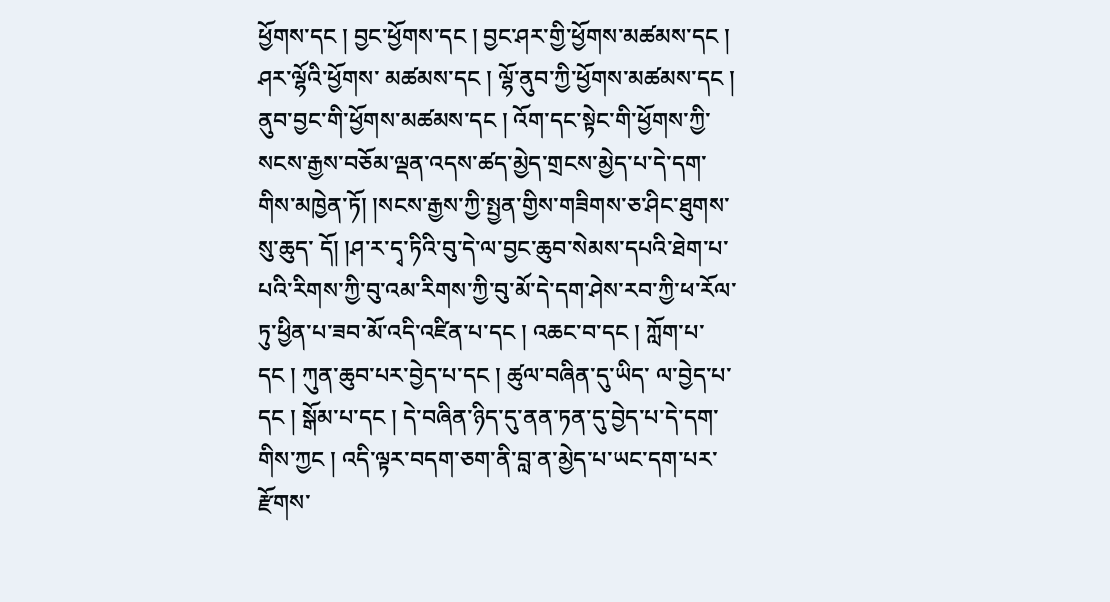ཕྱོགས་དང ། བྱང་ཕྱོགས་དང ། བྱང་ཤར་གྱི་ཕྱོགས་མཚམས་དང ། ཤར་ལྷོའི་ཕྱོགས་ མཚམས་དང ། ལྷོ་ནུབ་ཀྱི་ཕྱོགས་མཚམས་དང ། ནུབ་བྱང་གི་ཕྱོགས་མཚམས་དང ། འོག་དང་སྟེང་གི་ཕྱོགས་ཀྱི་སངས་རྒྱས་བཅོམ་ལྡན་འདས་ཚད་མྱེད་གྲངས་མྱེད་པ་དེ་དག་གིས་མཁྱེན་ཏོ། །སངས་རྒྱས་ཀྱི་སྤྱན་གྱིས་གཟིགས་ཅ་ཤིང་ཐུགས་སུ་ཆུད་ དོ། །ཤ་ར་དྭ་ཏིའི་བུ་དེ་ལ་བྱང་ཆུབ་སེམས་དཔའི་ཐེག་པ་པའི་རིགས་ཀྱི་བུ་འམ་རིགས་ཀྱི་བུ་མོ་དེ་དག་ཤེས་རབ་ཀྱི་ཕ་རོལ་ཏུ་ཕྱིན་པ་ཟབ་མོ་འདི་འཛིན་པ་དང ། འཆང་བ་དང ། ཀློག་པ་དང ། ཀུན་ཆུབ་པར་བྱེད་པ་དང ། ཚུལ་བཞིན་དུ་ཡིད་ ལ་བྱེད་པ་དང ། སྒོམ་པ་དང ། དེ་བཞིན་ཉིད་དུ་ནན་ཏན་དུ་བྱེད་པ་དེ་དག་གིས་ཀྱང ། འདི་ལྟར་བདག་ཅག་ནི་བླ་ན་མྱེད་པ་ཡང་དག་པར་རྫོགས་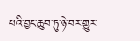པའི་བྱང་ཆུབ་ཏུ་ཉེ་བར་གྱུར་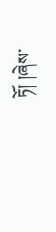ཏོ། །ཞེས་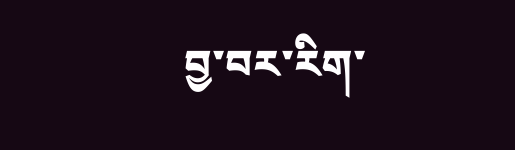བྱ་བར་རིག་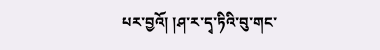པར་བྱའོ། །ཤ་ར་དྭ་ཏིའི་བུ་གང་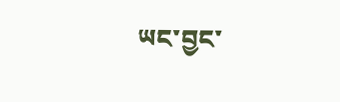ཡང་བྱང་